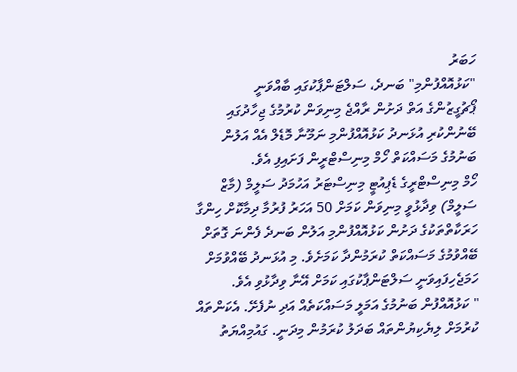ހަބަރު
"ކަޅުއޮއްފުންމި" ބަނދެ، ސަލްޓަންޕާކުގައި ބާއްވަނީ
ޕޯޗުގީޒުންގެ އަތް ދަށުން ރާއްޖެ މިނިވަން ކުރުމުގެ ޖިހާދުގައި ބޭނުންކުރި އުޅަނދު ކަޅުއޮއްފުންމި ނަމޫނާ މޮޑެލް އެއް އަލުން ބަނުމުގެ މަސައްކަތް ހޯމް މިނިސްޓްރީން ފަށައިފި އެވެ.
ހޯމް މިނިސްޓްރީގެ ޑެޕިއުޓީ މިނިސްޓަރު އަހުމަދު ސަލީމް (މާޒް ސަލީމް) ވިދާޅުވީ މިނިވަން ކަމަށް 50 އަހަރު ފުރުމާ ދިމާކޮށް ހިންގާ ހަރަކާތްތަކުގެ ދަށުން ކަޅުއޮއްފުންމި އަލުން ބަނދެ ފެންނަ ގޮތަށް ބޭއްވުމުގެ މަސައްކަތް ކުރަމުންދާ ކަމަށެވެ. މި އުޅަނދު ބޭއްވުމަށް ހަމަޖެހިފައިވަނީ ސަލްޓަންޕާކުގައި ކަމަށް އޭނާ ވިދާޅުވި އެވެ.
" ކަޅުއޮއްފުން ބަނުމުގެ އަމަލީ މަސައްކަތެއް އަދި ނުފެށޭ. އެކަންތައް ކުރުމަށް ލިޔެކިޔުންތައް ބަދަލު ކުރަމުން މިދަނީ. ގައުމިއްޔަތު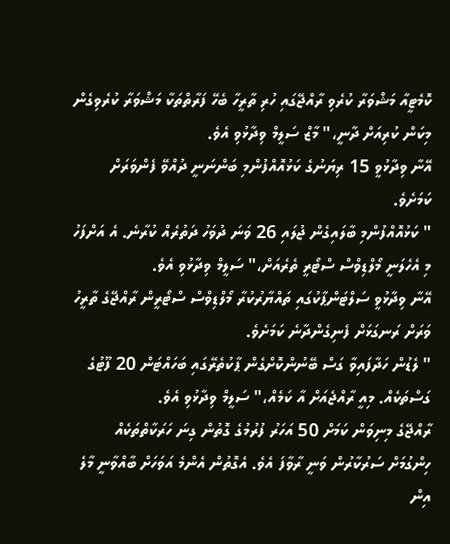ކޮމެޓީއާ މަޝްވަރާ ކުރެވި ރާއްޖޭގައި ހުރި ތާރީހާ ބެހޭ ފަރާތްތަކާ މަޝްވަރާ ކުރެވިގެން މިކަން ކުރިއަށް ދާނީ،" މާޒް ސަލީމް ވިދާޅުވި އެވެ.
އޭނާ ވިދާޅުވީ 15 ރިޔަނުގެ ކަޅުއޮއްފުންމި ބަންނަނީ ދުއްވޭ ފެންވަރަށް ކަމަށެވެ.
" ކަޅުއޮއްފުންމި ބާލައިގެން ޖުލައި 26 ވަނަ ދުވަހު ދަތުރެއް ކުރާނެ. އެ އަށްފަހު މި އެހެލަނީ މޯލްޑިވްސް ސްޓޯރީ ތެރެއަށް،" ސަލީމް ވިދާޅުވި އެވެ.
އޭނާ ވިދާޅުވީ ސަލްޓަންޕާކުގައި ތައްޔާރުކުރާ މޯލްޑިވްސް ސްޓޯރީން ރާއްޖޭގެ ތާރީހު ވަރަށް ރަނގަޅަށް ފެނިގެންދާނެ ކަމަށެވެ.
" ލެޑުން ހަދާފައިވާ ގަސް ބޭނުންކޮށްގެން ޕާކުތެރޭގައި ބަހައްޓަން 20 ފޫޓުގެ ގަސްތަކެއް. މިއީ ރާއްޖެއަށް އާ ކަމެއް،" ސަލީމް ވިދާޅުވި އެވެ.
ރާއްޖޭގެ މިނިވަން ކަމަށް 50 އަހަރު ފުރުމުގެ ގޮތުން ގިނަ ހަރަކާތްތަކެއް ހިންގުމަށް ސަރުކާރުން ވަނީ ރާވާފަ އެވެ. އެގޮތުން އެންމެ އަވަހަށް ބާއްވާނީ މާލެ އިން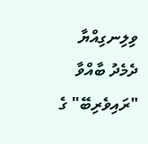ވިލިނގިއްޔާ ދެމެދު ބާއްވާ "ރައިވެރިބޭ" ގެ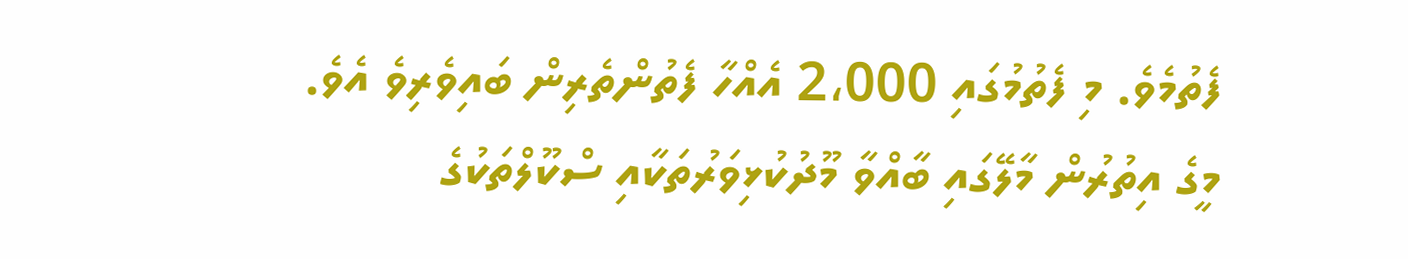ފެތުމެވެ. މި ފެތުމުގައި 2،000 އެއްހާ ފެތުންތެރިން ބައިވެރިވެ އެވެ. މީގެ އިތުރުން މާލޭގައި ބާއްވާ މޫދުކުޅިވަރުތަކާއި ސްކޫލްތަކުގެ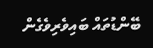ބޭންޑުތައް ބައިވެރިވެގެން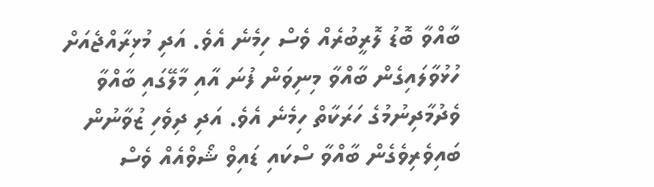ބާއްވާ ބޮޑު ލޮރީބުރެއް ވެސް ހިމެނެ އެވެ. އަދި މުޅިރާއްޖެއަށް ހުޅުވާލައިގެން ބާއްވާ މިނިވަން ފުނަ އާއި މާލޭގައި ބާއްވާ ވެދުމާދިނުމުގެ ހަރަކާތް ހިމެނެ އެވެ. އަދި ދިވެހި ޒުވާނުން ބައިވެރިވެގެން ބާއްވާ ސްކައި ޑައިވް ޝޯވްއެއް ވެސް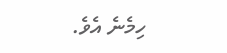ހިމެނެ އެވެ.